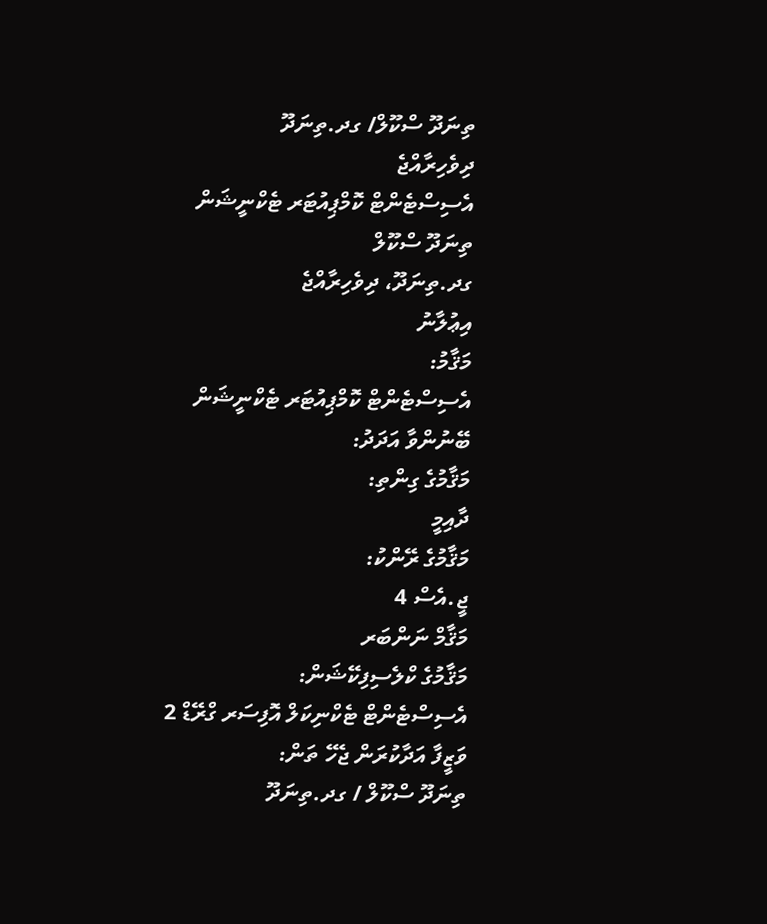ތިނަދޫ ސްކޫލް/ ގދ.ތިނަދޫ
ދިވެހިރާއްޖެ
އެސިސްޓެންޓް ކޮމްޕިއުޓަރ ޓެކްނީޝަން
ތިނަދޫ ސްކޫލް
ގދ.ތިނަދޫ، ދިވެހިރާއްޖެ
އިޢުލާނު
މަޤާމު:
އެސިސްޓެންޓް ކޮމްޕިއުޓަރ ޓެކްނީޝަން
ބޭނުންވާ އަދަދު:
މަޤާމުގެ ގިންތި:
ދާއިމީ
މަޤާމުގެ ރޭންކު:
ޖީ.އެސް 4
މަޤާމް ނަންބަރ
މަޤާމުގެ ކްލެސިފިކޭޝަން:
އެސިސްޓެންޓް ޓެކްނިކަލް އޮފިސަރ ގްރޭޑް 2
ވަޒީފާ އަދާކުރަން ޖެހޭ ތަން:
ތިނަދޫ ސްކޫލް / ގދ.ތިނަދޫ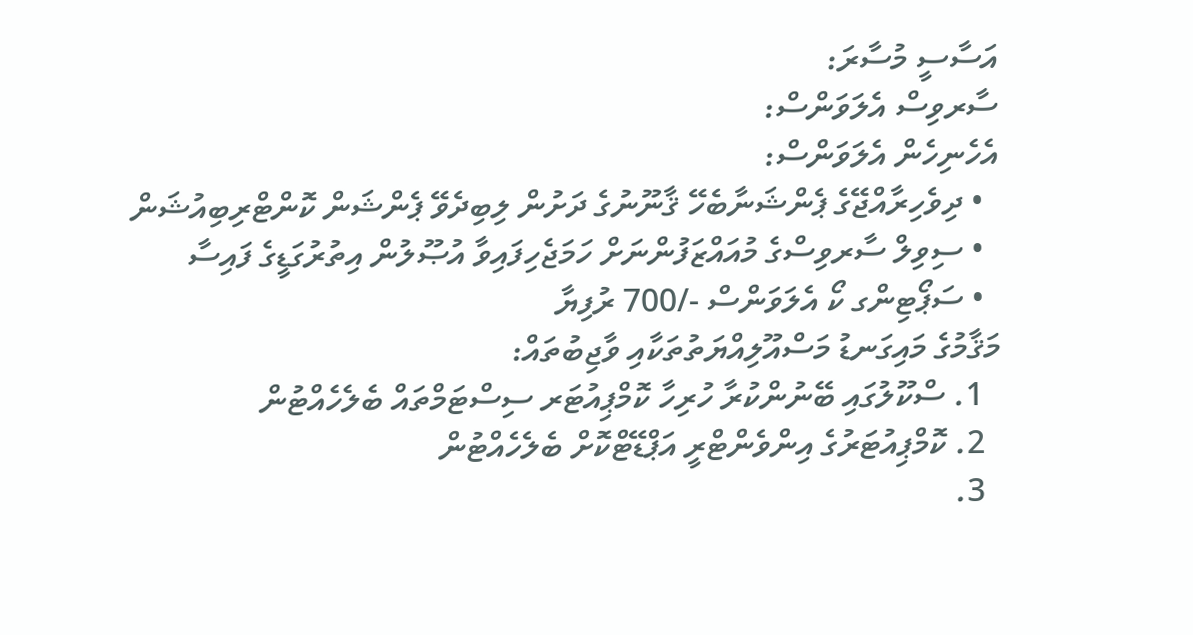އަސާސީ މުސާރަ:
ސާރވިސް އެލަވަންސް:
އެހެނިހެން އެލަވަންސް:
  • ދިވެހިރާއްޖޭގެ ޕެންޝަނާބެހޭ ޤާނޫނުގެ ދަށުން ލިބިދެވޭ ޕެންޝަން ކޮންޓްރިބިއުޝަން
  • ސިވިލް ސާރވިސްގެ މުއައްޒަފުންނަށް ހަމަޖެހިފައިވާ އުޞޫލުން އިތުރުގަޑީގެ ފައިސާ
  • ސަޕޯޓިންގ ކޯ އެލަވަންސް -/700 ރުފިޔާ
މަޤާމުގެ މައިގަނޑު މަސްއޫލިއްޔަތުތަކާއި ވާޖިބުތައް:
  1. ސްކޫލުގައި ބޭނުންކުރާ ހުރިހާ ކޮމްޕިއުޓަރ ސިސްޓަމްތައް ބެލެހެއްޓުން
  2. ކޮމްޕިއުޓަރުގެ އިންވެންޓްރީ އަޕްޑޭޓްކޮށް ބެލެހެއްޓުން
  3.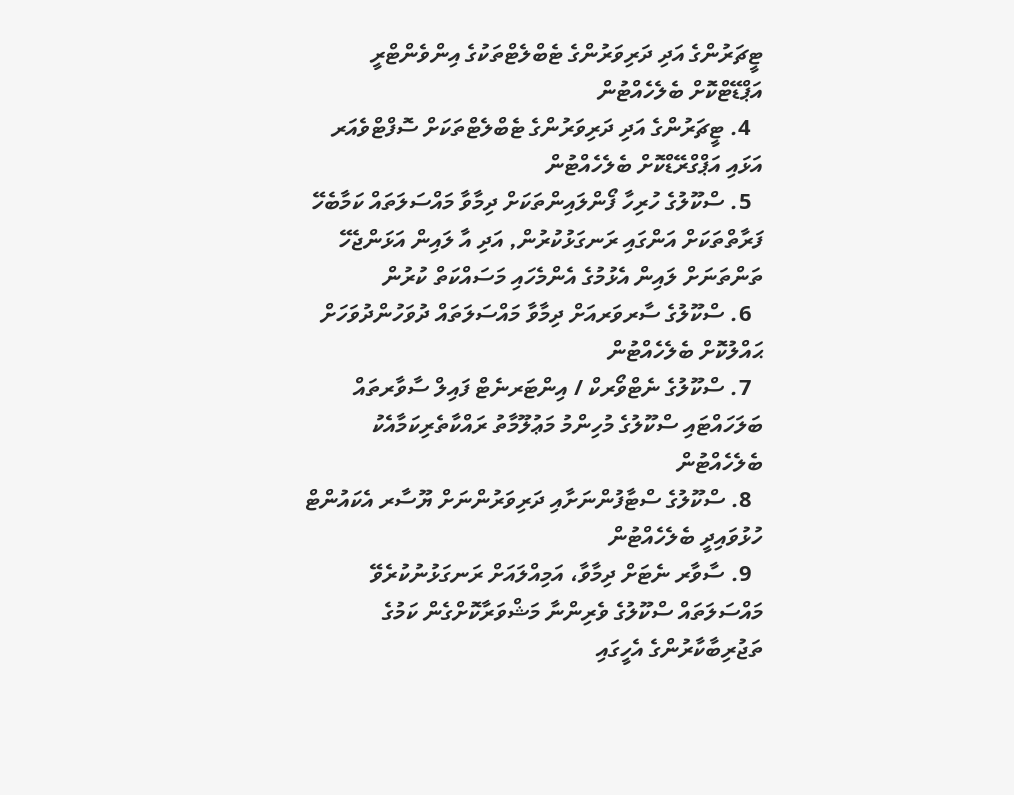ޓީޗަރުންގެ އަދި ދަރިވަރުންގެ ޓެބްލެޓްތަކުގެ އިންވެންޓްރީ އަޕްޑޭޓްކޮށް ބެލެހެއްޓުން
  4. ޓީޗަރުންގެ އަދި ދަރިވަރުންގެ ޓެބްލެޓްތަކަށް ސޮފްޓްވެއަރ އަޅައި އަޕްގްރޭޑްކޮށް ބެލެހެއްޓުން
  5. ސްކޫލުގެ ހުރިހާ ފޯންލައިންތަކަށް ދިމާވާ މައްސަލަތައް ކަމާބެހޭ ފަރާތްތަކަށް އަންގައި ރަނގަޅުކުރުން, އަދި އާ ލައިން އަޅަންޖެހޭ ތަންތަނަށް ލައިން އެޅުމުގެ އެންމެހައި މަސައްކަތް ކުރުން
  6. ސްކޫލުގެ ސާރވަރއަށް ދިމާވާ މައްސަލަތައް ދުވަހުންދުވަހަށް ޙައްލުކޮށް ބެލެހެއްޓުން
  7. ސްކޫލުގެ ނެޓްވޯރކް / އިންޓަރނެޓް ފައިލް ސާވާރތައް ބަލަހައްޓައި ސްކޫލުގެ މުހިންމު މަޢުލޫމާތު ރައްކާތެރިކަމާއެކު ބެލެހެއްޓުން
  8. ސްކޫލުގެ ސްޓާފުންނަށާއި ދަރިވަރުންނަށް ޔޫސާރ އެކައުންޓް ހުޅުވައިދީ ބެލެހެއްޓުން
  9. ސާވާރ ނެޓަށް ދިމާވާ، އަމިއްލައަށް ރަނގަޅުނުކުރެވޭ މައްސަލަތައް ސްކޫލުގެ ވެރިންނާ މަޝްވަރާކޮށްގެން ކަމުގެ ތަޖުރިބާކާރުންގެ އެހީގައި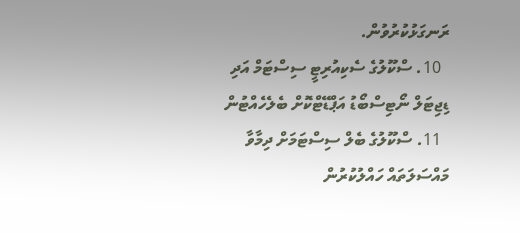ރަނގަޅުކުރުވުން.
  10. ސްކޫލުގެ ސެކިއުރިޓީ ސިސްޓަމް އަދި ޑިޖިޓަލް ނޯޓިސްބޯޑު އަޕްޑޭޓްކޮށް ބެލެހެއްޓުން
  11. ސްކޫލުގެ ބެލް ސިސްޓަމަށް ދިމާވާ މައްސަލަތައް ހައްލުކުރުން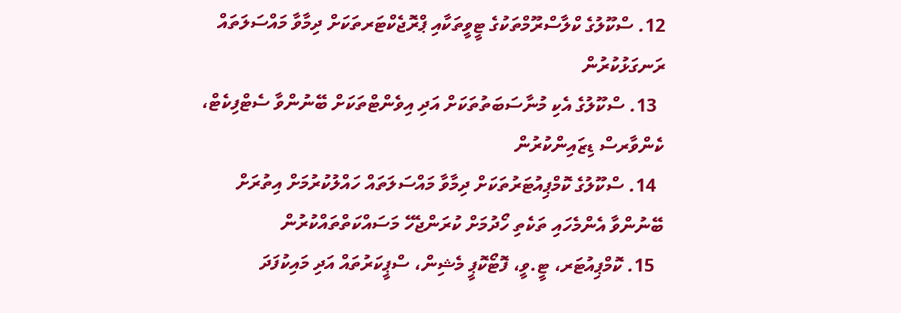12. ސްކޫލުގެ ކްލާސްރޫމްތަކުގެ ޓީވީތަކާއި ޕްރޮޖެކްޓަރތަކަށް ދިމާވާ މައްސަލަތައް ރަނގަޅުކުރުން
  13. ސްކޫލުގެ އެކި މުނާސަބަތުތަކަށް އަދި އިވެންޓްތަކަށް ބޭނުންވާ ސެޓްފިކެޓް، ކެންވާރސް ޑިޒައިންކުރުން
  14. ސްކޫލުގެ ކޮމްޕިއުޓަރުތަކަށް ދިމާވާ މައްސަލަތައް ހައްލުކުރުމަށް އިތުރަށް ބޭނުންވާ އެންމެހައި ތަކެތި ހޯދުމަށް ކުރަންޖެހޭ މަސައްކަތްތައްކުރުން
  15. ކޮމްޕިއުޓަރ، ޓީ.ވީ، ފޮޓޯކޮޕީ މެޝިން، ސްޕީކަރުތައް އަދި މައިކުފަދަ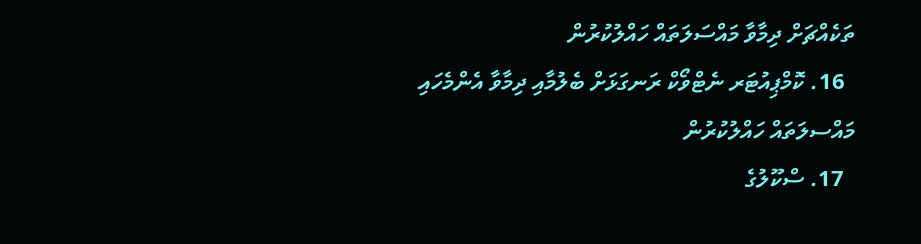ތަކެއްޗަށް ދިމާވާ މައްސަލަތައް ހައްލުކުރުން
  16. ކޮމްޕިއުޓަރ ނެޓްވޯކް ރަނގަޅަށް ބެލުމާއި ދިމާވާ އެންމެހައި މައްސލަތައް ހައްލުކުރުން
  17. ސްކޫލުގެ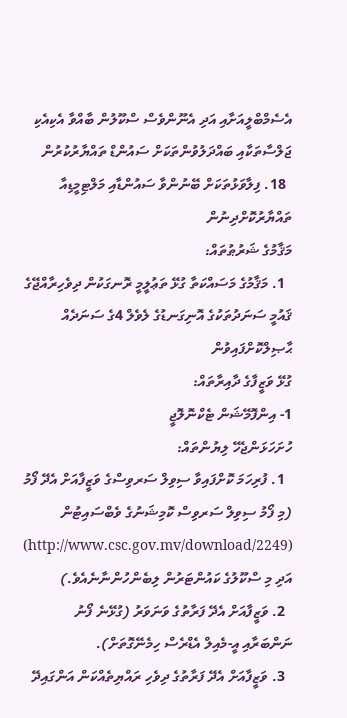އެސެމްބްލީއަށާއި އަދި އެނޫންވެސް ސްކޫލުން ބާއްވާ އެކިއެކި ޖަލްސާތަކާއި ބައްދަލުވުންތަކަށް ސައުންޑް ތައްޔާރުކުރުން
  18. ފިލާވަޅުތަކަށް ބޭނުންވާ ސައުންޑާއި މަލްޓިމީޑިއާ ތައްޔާރުކޮށްދިނުން
މަޤާމުގެ ޝަރުޠުތައް:
  1. މަޤާމުގެ މަސައްކަތާ ގުޅޭ ތަޢުލީމީ ރޮނގަކުން ދިވެހިރާއްޖޭގެ ޤައުމީ ސަނަދުތަކުގެ އޮނިގަނޑުގެ ލެވެލް 4ގެ ސަނަދެއް ޙާޞިލްކޮށްފައިވުން
ގުޅޭ ވަޒީފާގެ ދާއިރާތައް:
1- އިންފޮމޭޝަން ޓެކްނޮލޮޖީ
ހުށަހަޅަންޖެހޭ ލިޔުންތައް:
  1. ފުރިހަމަ ކޮށްފައިވާ ސިވިލް ސަރވިސްގެ ވަޒީފާއަށް އެދޭ ފޯމު (މި ފޯމު ސިވިލް ސަރވިސް ކޮމިޝަނުގެ ވެބްސައިޓުން (http://www.csc.gov.mv/download/2249) އަދި މި ސްކޫލުގެ ކައުންޓަރުން ލިބެންހުންނާނެއެވެ.)
  2. ވަޒީފާއަށް އެދޭ ފަރާތުގެ ވަނަވަރު (ގުޅޭނެ ފޯނު ނަންބަރާއި އީ-މެއިލް އެޑްރެސް ހިމެނޭގޮތަށް).
  3. ވަޒީފާއަށް އެދޭ ފަރާތުގެ ދިވެހި ރައްޔިތެއްކަން އަންގައިދޭ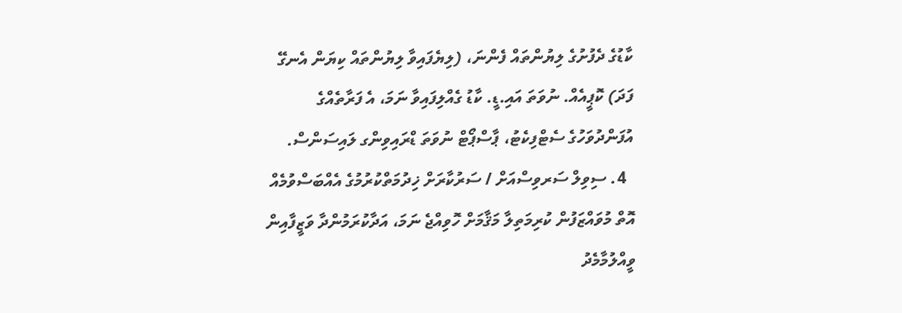ކާޑުގެ ދެފުށުގެ ލިޔުންތައް ފެންނަ، (ލިޔެފައިވާ ލިޔުންތައް ކިޔަން އެނގޭ ފަދަ) ކޮޕީއެއް. ނުވަތަ އައި.ޑީ. ކާޑު ގެއްލިފައިވާ ނަމަ، އެ ފަރާތެއްގެ އުފަންދުވަހުގެ ސެޓްފިކެޓު، ޕާސްޕޯޓް ނުވަތަ ޑްރައިވިންގ ލައިސަންސް.
  4. ސިވިލް ސަރވިސްއަށް / ސަރުކާރަށް ޚިދުމަތްކުރުމުގެ އެއްބަސްވުމެއް އޮތް މުވައްޒަފުން ކުރިމަތިލާ މަޤާމަށް ހޮވިއްޖެ ނަމަ، އަދާކުރަމުންދާ ވަޒީފާއިން ވީއްލުމާމެދު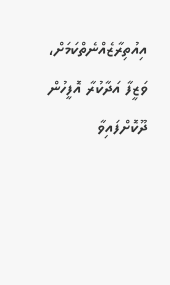އިއުތިރާޒެއްނެތްކަމަށް، ވަޒީފާ އަދާކުރާ އޮފީހުން ދޫކޮށްފައިވާ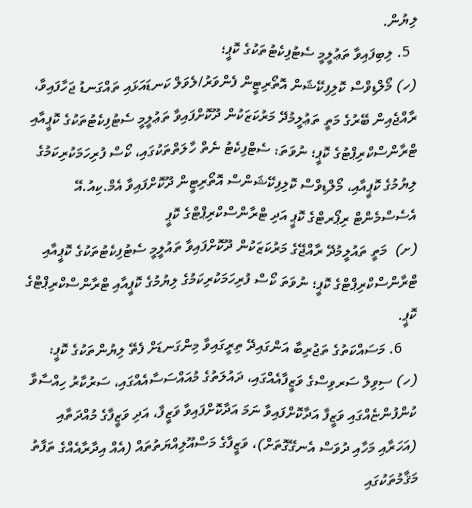ލިޔުން.
  5. ލިބިފައިވާ ތަޢުލީމީ ސެޓުފިކެޓުތަކުގެ ކޮޕީ؛
(ހ) މޯލްޑިވްސް ކޮލިފިކޭޝަން އޮތޯރިޓީން ފެންވަރު/ލެވަލް ކަނޑައަޅައި ތައްގަނޑު ޖަހާފައިވާ، ރާއްޖެއިން ބޭރުގެ މަތީ ތަޢުލީމުދޭ މަރުކަޒަކުން ދޫކޮށްފައިވާ ތަޢުލީމީ ސެޓުފިކެޓުތަކުގެ ކޮޕީއާއި ޓްރާންސްކްރިޕްޓުގެ ކޮޕީ؛ ނުވަތަ: ސެޓްފިކެޓު ނެތް ހާލަތްތަކުގައި، ކޯސް ފުރިހަމަކުރިކަމުގެ ލިޔުމުގެ ކޮޕީއާއި، މޯލްޑިވްސް ކޮލިފިކޭޝަންސް އޮތޯރިޓީން ދޫކޮށްފައިވާ އެމް.ކިއު.އޭ އެސެސްމެންޓް ރިޕޯރޓްގެ ކޮޕީ އަދި ޓްރާންސްކްރިޕްޓްގެ ކޮޕީ
(ށ)  މަތީ ތައުލީމުދޭ ރާއްޖޭގެ މަރުކަޒަކުން ދޫކޮށްފައިވާ ތައުލީމީ ސެޓުފިކެޓުތަކުގެ ކޮޕީއާއި ޓްރާންސްކްރިޕްޓްގެ ކޮޕީ؛ ނުވަތަ ކޯސް ފުރިހަމަކުރިކަމުގެ ލިޔުމުގެ ކޮޕީއާއި ޓްރާންސްކްރިޕްޓްގެ ކޮޕީ.
    6. މަސައްކަތުގެ ތަޖުރިބާ އަންގައިދޭ ތިރީގައިވާ މިންގަނޑަށް ފެތޭ ލިޔުންތަކުގެ ކޮޕީ:
(ހ) ސިވިލް ސަރވިސްގެ ވަޒީފާއެއްގައި، ދައުލަތުގެ މުއައްސަސާއެއްގައި، ސަރުކާރު ހިއްސާވާ ކުންފުންޏެއްގައި ވަޒީފާ އަދާކޮށްފައިވާ ނަމަ އަދާކޮށްފައިވާ ވަޒީފާ، އަދި ވަޒީފާގެ މުއްދަތާއި (އަހަރާއި މަހާއި ދުވަސް އެނގޭގޮތަށް)، ވަޒީފާގެ މަސްއޫލިއްޔަތުތައް (އެއް އިދާރާއެއްގެ ތަފާތު މަޤާމުތަކުގައި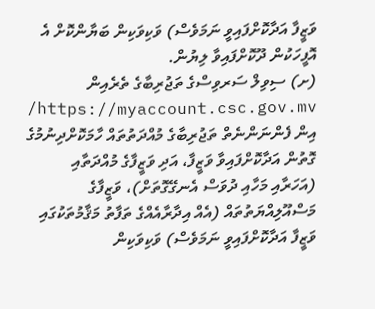ވަޒީފާ އަދާކޮށްފައިވީ ނަމަވެސް) ވަކިވަކިން ބަޔާންކޮށް އެ އޮފީހަކުން ދޫކޮށްފައިވާ ލިޔުން.
(ށ) ސިވިލް ސަރވިސްގެ ތަޖުރިބާގެ ތެރެއިން https://myaccount.csc.gov.mv/ އިން ފެންނަންނެތް ތަޖުރިބާގެ މުއްދަތުތައް ހާމަކޮށްދިނުމުގެ ގޮތުން އަދާކޮށްފައިވާ ވަޒީފާ، އަދި ވަޒީފާގެ މުއްދަތާއި (އަހަރާއި މަހާއި ދުވަސް އެނގޭގޮތަށް)، ވަޒީފާގެ މަސްއޫލިއްޔަތުތައް (އެއް އިދާރާއެއްގެ ތަފާތު މަޤާމުތަކުގައި ވަޒީފާ އަދާކޮށްފައިވީ ނަމަވެސް) ވަކިވަކިން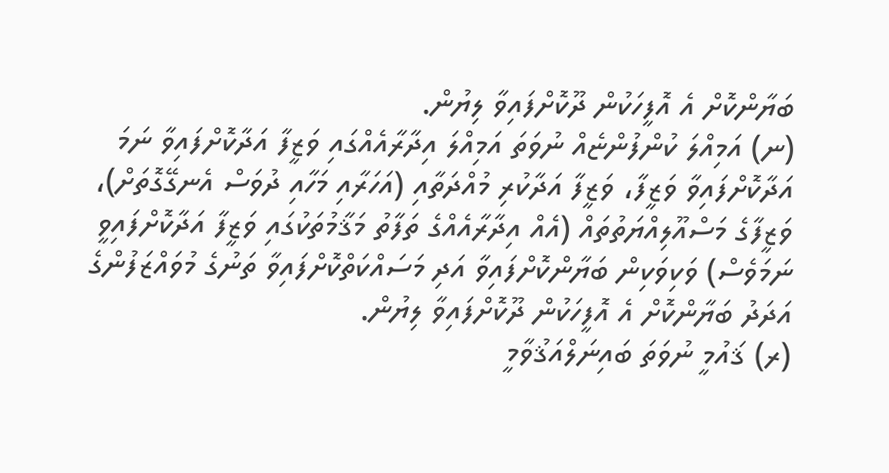ބަޔާންކޮށް އެ އޮފީހަކުން ދޫކޮށްފައިވާ ލިޔުން.
(ނ) އަމިއްލަ ކުންފުންޏެއް ނުވަތަ އަމިއްލަ އިދާރާއެއްގައި ވަޒީފާ އަދާކޮށްފައިވާ ނަމަ އަދާކޮށްފައިވާ ވަޒީފާ، ވަޒީފާ އަދާކުރި މުއްދަތާއި (އަހަރާއި މަހާއި ދުވަސް އެނގޭގޮތަށް)، ވަޒީފާގެ މަސްއޫލިއްޔަތުތައް (އެއް އިދާރާއެއްގެ ތަފާތު މަޤާމުތަކުގައި ވަޒީފާ އަދާކޮށްފައިވީ ނަމަވެސް) ވަކިވަކިން ބަޔާންކޮށްފައިވާ އަދި މަސައްކަތްކޮށްފައިވާ ތަނުގެ މުވައްޒަފުންގެ އަދަދު ބަޔާންކޮށް އެ އޮފީހަކުން ދޫކޮށްފައިވާ ލިޔުން.
(ރ) ޤައުމީ ނުވަތަ ބައިނަލްއަޤުވާމީ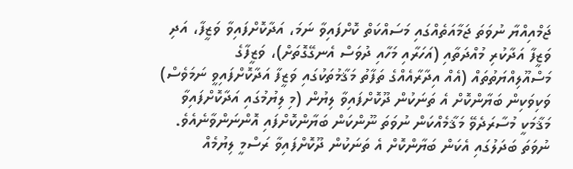ޖަމްއިއްޔާ ނުވަތަ ޖަމާއަތެއްގައި މަސައްކަތް ކޮށްފައިވާ ނަމަ، އަދާކޮށްފައިވާ ވަޒީފާ، އަދި ވަޒީފާ އަދާކުރި މުއްދަތާއި (އަހަރާއި މަހާއި ދުވަސް އެނގޭގޮތަށް)، ވަޒީފާގެ މަސްއޫލިއްޔަތުތައް (އެއް އިދާރާއެއްގެ ތަފާތު މަޤާމުތަކުގައި ވަޒީފާ އަދާކޮށްފައިވީ ނަމަވެސް) ވަކިވަކިން ބަޔާންކޮށް އެ ތަނަކުން ދޫކޮށްފައިވާ ލިޔުން (މި ލިޔުމުގައި އަދާކޮށްފައިވާ މަޤާމަކީ މުސާރަދެވޭ މަޤާމެއްކަން ނުވަތަ ނޫންކަން ބަޔާންކޮށްފައި އޮންނަންވާނެއެވެ. ނުވަތަ ބަދަލުގައި އެކަން ބަޔާންކޮށް އެ ތަނަކުން ދޫކޮށްފައިވާ ރަސްމީ ލިޔުމެއް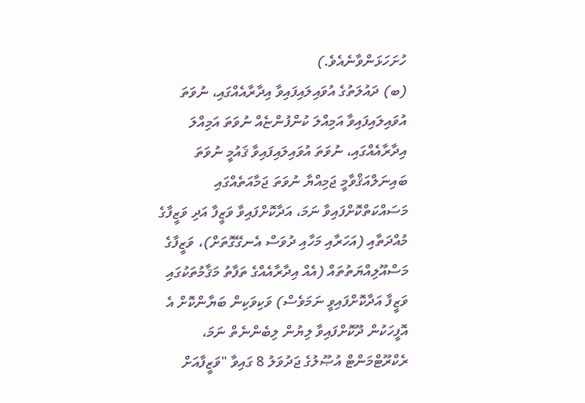ހުށަހަޅަންވާނެއެވެ.)
(ބ) ދައުލަތުގެ އުވައިލައިފައިވާ އިދާރާއެއްގައި، ނުވަތަ އުވައިލައިފައިވާ އަމިއްލަ ކުންފުންޏެއް ނުވަތަ އަމިއްލަ އިދާރާއެއްގައި، ނުވަތަ އުވައިލައިފައިވާ ޤައުމީ ނުވަތަ ބައިނަލްއަޤްވާމީ ޖަމިއްޔާ ނުވަތަ ޖަމާއަތެއްގައި މަސައްކަތްކޮށްފައިވާ ނަމަ، އަދާކޮށްފައިވާ ވަޒީފާ އަދި ވަޒީފާގެ މުއްދަތާއި (އަހަރާއި މަހާއި ދުވަސް އެނގޭގޮތަށް)، ވަޒީފާގެ މަސްއޫލިއްޔަތުތައް (އެއް އިދާރާއެއްގެ ތަފާތު މަޤާމުތަކުގައި ވަޒީފާ އަދާކޮށްފައިވީ ނަމަވެސް) ވަކިވަކިން ބަޔާންކޮށް އެ އޮފީހަކުން ދޫކޮށްފައިވާ ލިޔުން ލިބެންނެތް ނަމަ، ރެކްރޫޓްމަންޓް އުޞޫލުގެ ޖަދުވަލު 8 ގައިވާ "ވަޒީފާއަށް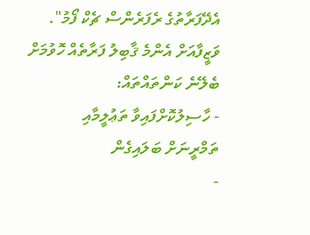އެދޭފަރާތުގެ ރެފަރެންސް ޗެކް ފޯމު".
ވަޒީފާއަށް އެންމެ ޤާބިލު ފަރާތެއް ހޮވުމަށް ބެލޭނެ ކަންތައްތައް:
- ހާސިލުކޮށްފައިވާ ތަޢުލީމާއި ތަމްރީނަށް ބަލައިގެން
-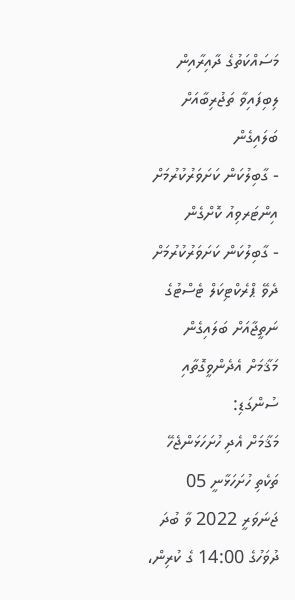މަސައްކަތުގެ ދާއިރާއިން ލިބިފައިވާ ތަޖުރިބާއަށް ބަލައިގެން
- ގާބިލުކަން ކަށަވަރުކުރުމަށް އިންޓަރވިއު ކޮށްގެން
- ގާބިލުކަން ކަށަވަރުކުރުމަށް ދެވޭ ޕްރެކްޓިކަލް ޓެސްޓުގެ ނަތީޖާއަށް ބަލައިގެން
މަޤާމަށް އެދެންވީގޮތާއި ސުންގަޑި:
މަޤާމަށް އެދި ހުށަހަޅަންޖެހޭ ތަކެތި ހުށަހަޅާނީ 05 ޖަނަވަރީ 2022 ވާ ބުދަ ދުވަހުގެ 14:00 ގެ ކުރިން،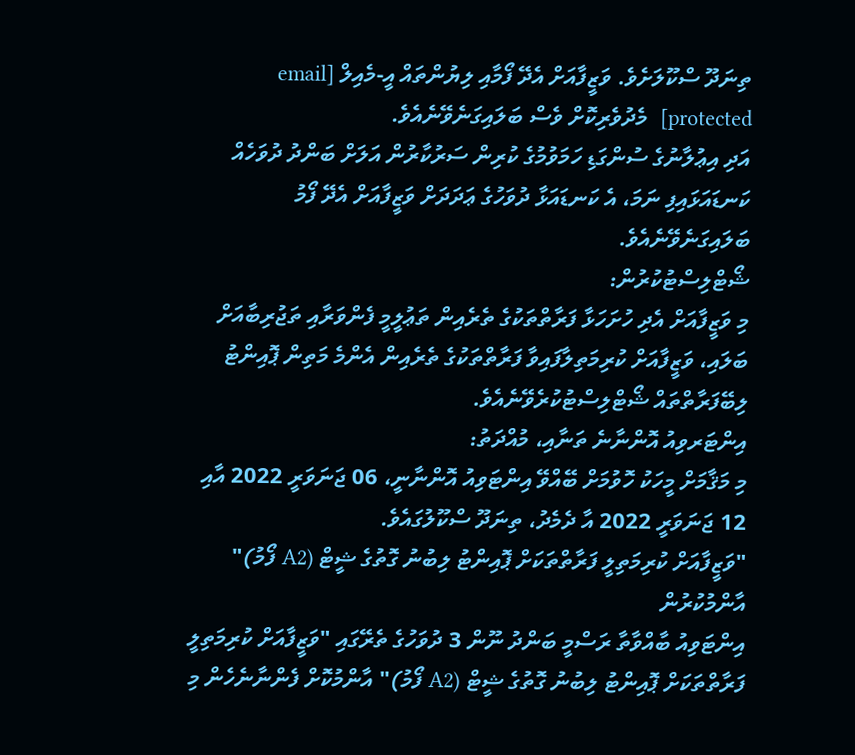ތިނަދޫ ސްކޫލަށެވެ. ވަޒީފާއަށް އެދޭ ފޯމާއި ލިޔުންތައް އީ-މެއިލް [email protected]  މެދުވެރިކޮށް ވެސް ބަލައިގަނެވޭނެއެވެ.
އަދި އިޢުލާނުގެ ސުންގަޑި ހަމަވުމުގެ ކުރިން ސަރުކާރުން އަލަށް ބަންދު ދުވަހެއް ކަނޑައަޅައިފި ނަމަ، އެ ކަނޑައަޅާ ދުވަހުގެ ޢަދަދަށް ވަޒީފާއަށް އެދޭ ފޯމު ބަލައިގަނެވޭނެއެވެ.
ޝޯޓްލިސްޓުކުރުން:
މި ވަޒީފާއަށް އެދި ހުށަހަޅާ ފަރާތްތަކުގެ ތެރެއިން ތަޢުލީމީ ފެންވަރާއި ތަޖުރިބާއަށް ބަލައި، ވަޒީފާއަށް ކުރިމަތިލާފައިވާ ފަރާތްތަކުގެ ތެރެއިން އެންމެ މަތިން ޕޮއިންޓު ލިބޭފަރާތްތައް ޝޯޓްލިސްޓުކުރެވޭނެއެވެ.
އިންޓަރވިއު އޮންނާނެ ތަނާއި، މުއްދަތު:
މި މަޤާމަށް މީހަކު ހޮވުމަށް ބޭއްވޭ އިންޓަވިއު އޮންނާނީ، 06 ޖަނަވަރީ 2022 އާއި 12 ޖަނަވަރީ 2022 އާ ދެމެދު، ތިނަދޫ ސްކޫލުގައެވެ.
"ވަޒީފާއަށް ކުރިމަތިލީ ފަރާތްތަކަށް ޕޮއިންޓު ލިބުނު ގޮތުގެ ޝީޓް (A2 ފޯމު)" އާންމުކުރުން
އިންޓަވިއު ބާއްވާތާ ރަސްމީ ބަންދު ނޫން 3 ދުވަހުގެ ތެރޭގައި "ވަޒީފާއަށް ކުރިމަތިލީ ފަރާތްތަކަށް ޕޮއިންޓު ލިބުނު ގޮތުގެ ޝީޓް (A2 ފޯމު)" އާންމުކޮށް ފެންނާނެހެން މި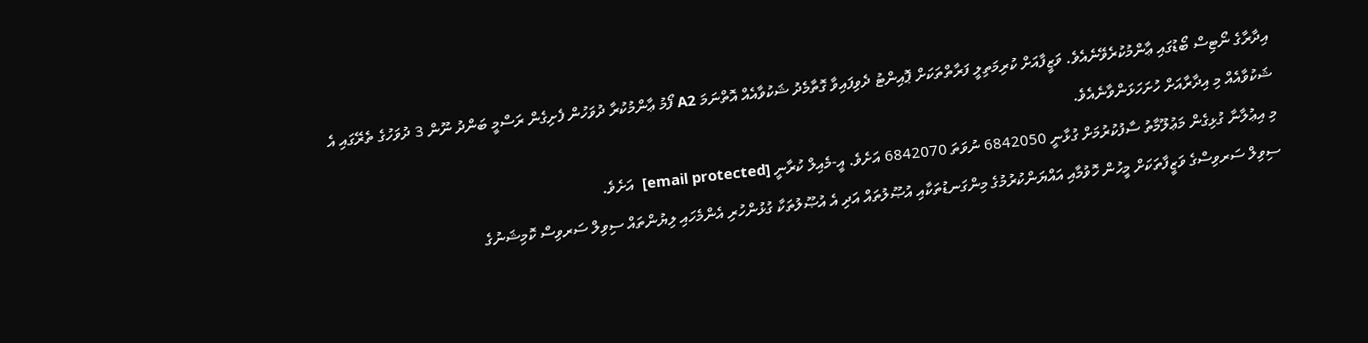އިދާރާގެ ނޯޓިސް ބޯޑުގައި ޢާންމުކުރެވޭނެއެވެ. ވަޒީފާއަށް ކުރިމަތިލީ ފަރާތްތަކަށް ޕޮއިންޓު ދެވިފައިވާ ގޮތާމެދު ޝަކުވާއެއް އޮތްނަމަ A2 ފޯމު ޢާންމުކުރާ ދުވަހުން ފެށިގެން ރަސްމީ ބަންދު ނޫން 3 ދުވަހުގެ ތެރޭގައި އެ ޝަކުވާއެއް މި އިދާރާއަށް ހުށަހަޅަންވާނެއެވެ.
މި އިޢުލާނާ ގުޅިގެން މަޢުލޫމާތު ސާފުކުރުމަށް ގުޅާނީ 6842050 ނުވަތަ 6842070 އަށެވެ. އީ-މެއިލް ކުރާނީ [email protected]  އަށެވެ.
ސިވިލް ސަރވިސްގެ ވަޒީފާތަކަށް މީހުން ހޮވުމާއި އައްޔަންކުރުމުގެ މިންގަނޑުތަކާއި އުޞޫލުތައް އަދި އެ އުޞޫލުތަކާ ގުޅުންހުރި އެންމެހައި ލިޔުންތައް ސިވިލް ސަރވިސް ކޮމިޝަނުގެ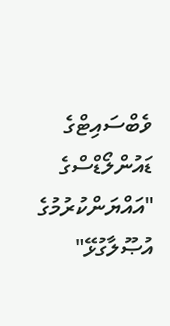ވެބްސައިޓްގެ ޑައުންލޯޑްސްގެ "އައްޔަންކުރުމުގެ އުޞޫލާގުޅޭ"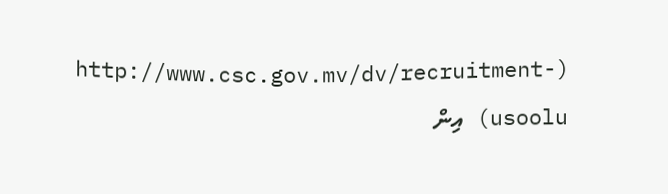(http://www.csc.gov.mv/dv/recruitment-usoolu) އިން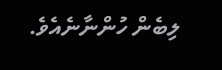ލިބެން ހުންނާނެއެވެ.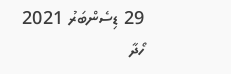29 ޑިސެންބަރު 2021
ހޯދާ